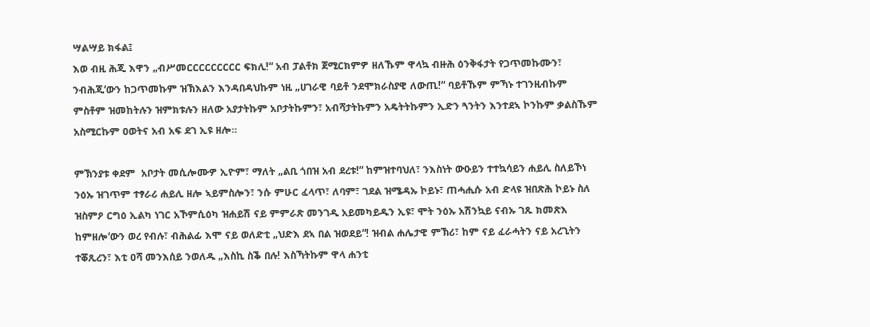ሣልሣይ ክፋል፤
እወ ብዚ ሕጂ እዋን „ብሥመርርርርርርርርር ፍክሊ!“ አብ ፓልቶክ ጀሚርክምዎ ዘለኹም ዋላኳ ብዙሕ ዕንቅፋታት የጋጥመኩሙን፣ ንብሕጂ‘ውን ከጋጥመኩም ዝኽእልን እንዳበዳህኩም ነዚ „ሀገራዊ ባይቶ ንደሞክራስያዊ ለውጢ!“ ባይቶኹም ምኻኑ ተገንዚብኩም ምስቶም ዝመከትሉን ዝምክቱሉን ዘለው አያታትኩም አቦታትኩምን፣ አብሻታትኩምን አዴትትኩምን ኢድን ጓንትን እንተደኣ ኮንኩም ቃልስኹም አስሚርኩም ዐወትና አብ አፍ ደገ ኢዩ ዘሎ።

ምኽንያቱ ቀደም  አቦታት መሲሎሙዎ ኢዮም፣ ማለት „ልቢ ጎበዝ አብ ደረቱ!“ ከምዝተባህለ፣ ንእስነት ውዑይን ተተኳሳይን ሐይሊ ስለይኾነ ንዕኡ ዝገጥም ተፃራሪ ሐይሊ ዘሎ ኣይምስሎን፣ ንሱ ምሁር ፈላጥ፣ ለባም፣ ገደል ዝሜዳኡ ኮይኑ፣ ጠሓሒሱ አብ ድላዩ ዝበጽሕ ኮይኑ ስለ ዝስምዖ ርግዕ ኢልካ ነገር አኾምሲዕካ ዝሐይሽ ናይ ምምራጽ መንገዲ አይመካይዱን ኢዩ፣ ሞት ንዕኡ አሽንኳይ ናብኡ ገጹ ክመጽእ ከምዘሎ‘ውን ወረ የብሉ፣ ብሕልፊ እሞ ናይ ወለድቲ „ህድእ ደኣ በል ዝወደይ“! ዝብል ሐሌታዊ ምኽሪ፣ ከም ናይ ፈራሓትን ናይ አረጊትን ተቖጺረን፣ እቲ ዐሻ መንእሰይ ንወለዱ „እስኪ ስቕ በሉ! እስኻትኩም ዋላ ሐንቲ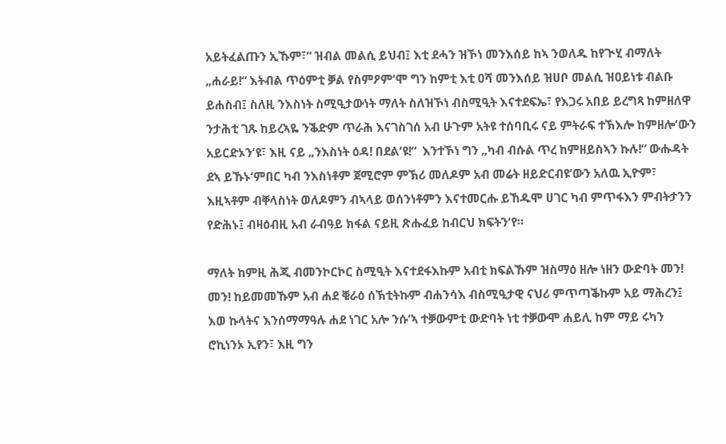አይትፈልጡን ኢኹም፣“ ዝብል መልሲ ይህብ፤ እቲ ደሓን ዝኾነ መንእሰይ ከኣ ንወለዱ ከየጒሂ ብማለት „ሐራይ!“ እትብል ጥዕምቲ ቓል የስምዖም‘ሞ ግን ከምቲ እቲ ዐሻ መንእሰይ ዝሀቦ መልሲ ዝዐይነቱ ብልቡ ይሐስብ፤ ስለዚ ንእስነት ስሚዒታውነት ማለት ስለዝኾነ ብስሚዒት እናተደፍኤ፣ የእጋሩ አበይ ይረግጻ ከምዘለዋ ንታሕቲ ገጹ ከይረኣዬ ንቕድም ጥራሕ እናገስገሰ አብ ሁጉም አትዩ ተሰባቢሩ ናይ ምትራፍ ተኽእሎ ከምዘሎ‘ውን  አይርድኦን‘ዩ፣ እዚ ናይ „ንእስነት ዕዳ! በደል‘ዩ!“  እንተኾነ ግን „ካብ ብሱል ጥረ ከምዘይስኣን ኩሉ!“ ውሑዳት ደኣ ይኹኑ‘ምበር ካብ ንእስነቶም ጀሚሮም ምኽሪ መለዶም አብ መሬት ዘይድርብዩ‘ውን አለዉ ኢዮም፣ እዚኣቶም ብቐላስነት ወለዶምን ብኣላይ ወሰንነቶምን እናተመርሑ ይኸዱሞ ሀገር ካብ ምጥፋእን ምብትታንን የድሕኑ፤ ብዛዕብዚ አብ ራብዓይ ክፋል ናይዚ ጽሑፈይ ከብርህ ክፍትን‘የ።

ማለት ከምዚ ሕጂ ብመንኮርኮር ስሚዒት እናተደፋእኩም አብቲ ክፍልኹም ዝስማዕ ዘሎ ነዘን ውድባት መን! መን! ከይመመኹም አብ ሐደ ቑራዕ ሰኽቲትኩም ብሐንሳእ ብስሚዒታዊ ናህሪ ምጥጣቕኩም አይ ማሕረን፤ እወ ኩላትና እንሰማማዓሉ ሐደ ነገር አሎ ንሱ‘ኣ ተቓውምቲ ውድባት ነቲ ተቓውሞ ሐይሊ ከም ማይ ሩካን ሮኪነንኦ ኢየን፣ እዚ ግን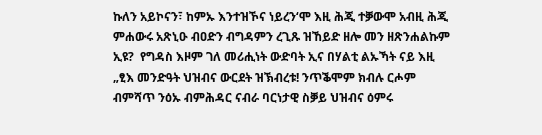ኩለን አይኮናን፣ ከምኡ እንተዝኾና ነይረን‘ሞ እዚ ሕጂ ተቓውሞ አብዚ ሕጂ ምሐውሩ አጽኒዑ ብዐድን ብግዳምን ረጊጹ ዝኸይድ ዘሎ መን ዘጽንሐልኩም ኢዩ?  የግዳስ እዞም ገለ መሪሒነት ውድባት ኢና በሃልቲ ልኡኻት ናይ እዚ „ፂእ መንድዓት ህዝብና ውርደት ዝኽብረቱ! ንጥቕሞም ክብሉ ርሖም ብምሻጥ ንዕኡ ብምሕዳር ናብራ ባርነታዊ ስቓይ ህዝብና ዕምሩ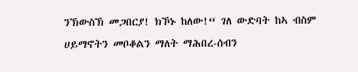ንኽውስኽ መጋበርያ! ክኾኑ ከለው!“ ገለ ውድባት ከኣ ብስም ሀይማኖትን መቦቆልን ማለት ማሕበረ-ሰብን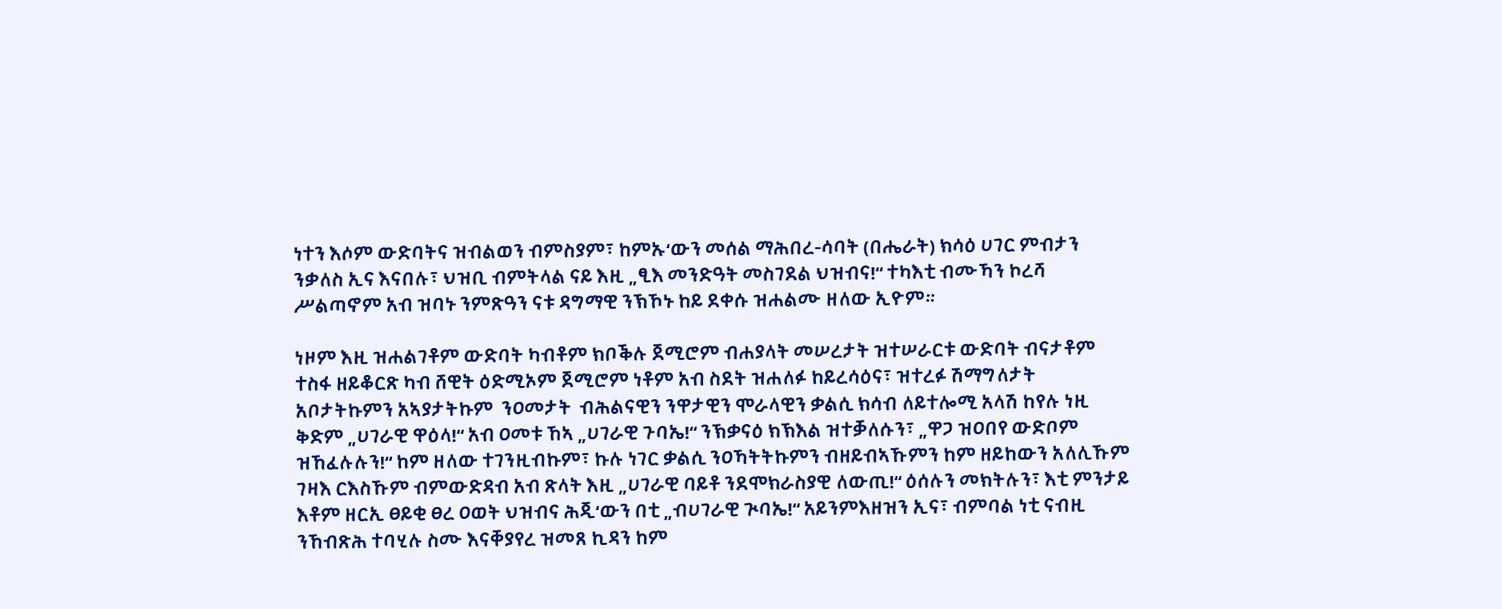ነተን እሶም ውድባትና ዝብልወን ብምስያም፣ ከምኡ‘ውን መሰል ማሕበረ-ሳባት (በሔራት) ክሳዕ ሀገር ምብታን ንቃለስ ኢና እናበሉ፣ ህዝቢ ብምትላል ናይ እዚ „ፂእ መንድዓት መስገደል ህዝብና!“ ተካእቲ ብሙኻን ኮረሻ ሥልጣኖም አብ ዝባኑ ንምጽዓን ናቱ ዳግማዊ ንኽኾኑ ከይ ደቀሱ ዝሐልሙ ዘለው ኢዮም።

ነዞም እዚ ዝሐልገቶም ውድባት ካብቶም ክቦቕሉ ጀሚሮም ብሐያላት መሠረታት ዝተሠራርቱ ውድባት ብናታቶም ተስፋ ዘይቆርጽ ካብ ሸዊት ዕድሚኦም ጀሚሮም ነቶም አብ ስደት ዝሐለፉ ከይረሳዕና፣ ዝተረፉ ሽማግለታት አቦታትኩምን አኣያታትኩም  ንዐመታት  ብሕልናዊን ንዋታዊን ሞራላዊን ቃልሲ ክሳብ ለይተሎሚ አላሽ ከየሉ ነዚ ቅድም „ሀገራዊ ዋዕላ!“ አብ ዐመቱ ኸኣ „ሀገራዊ ጉባኤ!“ ንኽቃናዕ ክኽእል ዝተቓለሱን፣ „ዋጋ ዝዐበየ ውድቦም ዝኸፈሉሉን!“ ከም ዘለው ተገንዚብኩም፣ ኩሉ ነገር ቃልሲ ንዐኻትትኩምን ብዘይብኣኹምን ከም ዘይከውን አለሊኹም ገዛእ ርእስኹም ብምውድዳብ አብ ጽላት እዚ „ሀገራዊ ባይቶ ንደሞክራስያዊ ለውጢ!“ ዕሰሉን መክትሉን፣ እቲ ምንታይ እቶም ዘርኢ ፀይቂ ፀረ ዐወት ህዝብና ሕጂ‘ውን በቲ „ብሀገራዊ ጒባኤ!“ አይንምእዘዝን ኢና፣ ብምባል ነቲ ናብዚ ንኸብጽሕ ተባሂሉ ስሙ እናቐያየረ ዝመጸ ኪዳን ከም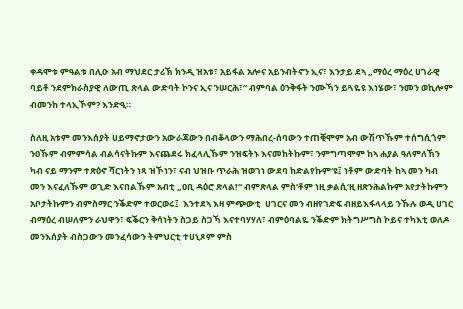ቀዳሞቱ ምዓልቱ በሊዑ አብ ማህደር ታሪኽ ክንዲ ዝአቱ፣ አይፋል አሎና አይንብትኖን ኢና፣ እንታይ ደኣ „ማዕረ ማዕረ ሀገራዊ ባይቶ ንደምክራስያዊ ለውጢ ጽላል ውድባት ኮንና ኢና ንሠርሕ፣“ ብምባል ዕንቅፋት ንሙኻን ይጓዬዩ እነሄው፣ ንመን ወኪሎም ብመንከ ተላኢኾም? እንድዒ።

ስለዚ አቱም መንእሰያት ሀይማኖታውን አውራጃውን በብቆላውን ማሕበረ-ሰባውን ተጠቒሞም አብ ውሽጥኹም ተሰግሲጎም ንዐኹም ብምምሳል ብልሳናትኩም እናጨደሩ ክፈላሊኹም ንዝፍትኑ እናመከትኩም፣ ንምግጣሞም ከኣ ሐያል ዓለምለኸን ካብ ናይ ማንም ተጽዕኖ ሻርነትን ነጻ ዝኾነን፣ ናብ ህዝቡ ጥራሕ ዝወገነ ውደባ ከድልየኩም‘ዩ፤ ነቶም ውድባት ከኣ መን ካብ መን እናፈለኹም ወጊድ እናበልኹም አብቲ „ዐቢ ዳዕሮ ጽላል!“ ብምጽላል ምስ‘ቶም ነዚ ቃልሲ‘ዚ ዘጽንሕልኩም አየታትኩምን አቦታትኩምን ብምስማር ንቕድም ተወርወሩ፤  እንተደኣ እዛ ምጭውቲ  ሀገርና መን ብዘየገድፍ ብዘይእፋላላይ ንኹሉ ወዲ ሀገር ብማዕረ ብሠለምን ራህዋን፣ ፍቕርን ቅሳነትን ስጋይ ስጋኻ እናተባሃሃለ፣ ብምዕባልዬ ንቕድም ክትግሥግስ ኮይና ተካእቲ ወለዶ መንእሰያት ብስጋውን መንፈሳውን ትምህርቲ ተሀኒጾም ምስ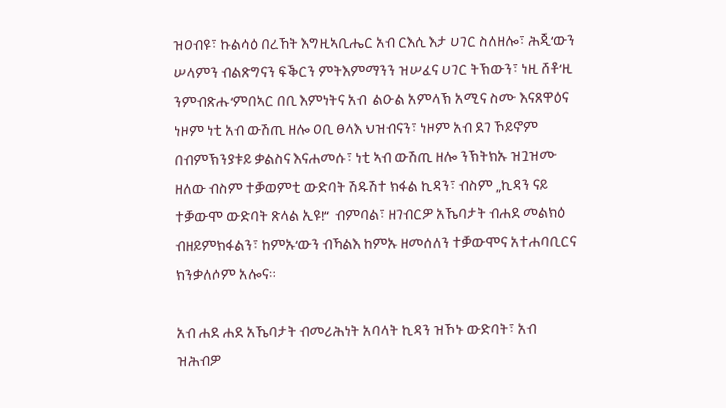ዝዐብዩ፣ ኩልሳዕ በረኸት እግዚኣቢሔር አብ ርእሲ እታ ሀገር ስለዘሎ፣ ሕጂ‘ውን ሠላምን ብልጽግናን ፍቕርን ምትእምማንን ዝሠፈና ሀገር ትኽውን፣ ነዚ ሸቶ‘ዚ ንምብጽሑ‘ምበኣር በቢ እምነትና አብ  ልዑል አምላኽ አሚና ስሙ እናጸዋዕና ነዞም ነቲ አብ ውሽጢ ዘሎ ዐቢ ፀላእ ህዝብናን፣ ነዞም አብ ደገ ኾይኖም በብምኽንያቱይ ቃልስና እናሐመሱ፣ ነቲ ኣብ ውሽጢ ዘሎ ንኽትክኡ ዝጓዝሙ ዘለው ብስም ተቓወምቲ ውድባት ሽዱሽተ ክፋል ኪዳን፣ ብስም „ኪዳን ናይ ተቓውሞ ውድባት ጽላል ኢዩ!“  ብምባል፣ ዘገብርዎ አኼባታት ብሐደ መልክዕ ብዘይምክፋልን፣ ከምኡ‘ውን ብኻልእ ከምኡ ዘመሰለን ተቓውሞና አተሐባቢርና ክንቃለሶም አሎና።

አብ ሐደ ሐደ አኼባታት ብመሪሕነት አባላት ኪዳን ዝኾኑ ውድባት፣ አብ ዝሕብዎ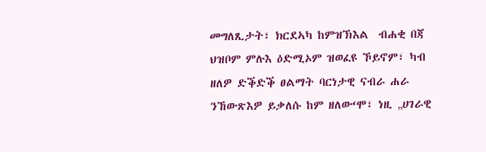መግለጺታት፣ ክርደኣካ ከምዝኽእል  ብሐቂ በጃ ህዝቦም ምሉእ ዕድሚኦም ዝወፈዩ ኾይኖም፣ ካብ ዘለዎ ድቕድቕ ፀልማት ባርነታዊ ናብራ ሐራ ንኸውጽእዎ ይቃለሱ ከም ዘለው‘ሞ፣ ነዚ „ሀገራዊ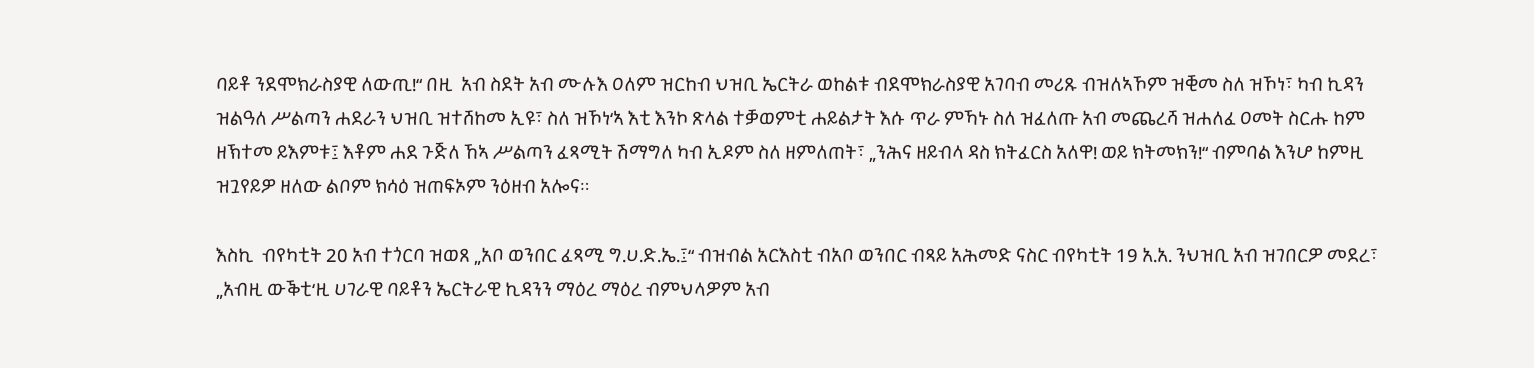ባይቶ ንደሞክራስያዊ ለውጢ!“ በዚ  አብ ስደት አብ ሙሉእ ዐለም ዝርከብ ህዝቢ ኤርትራ ወከልቱ ብደሞክራስያዊ አገባብ መሪጹ ብዝለኣኾም ዝቒመ ስለ ዝኾነ፣ ካብ ኪዳን ዝልዓለ ሥልጣን ሐደራን ህዝቢ ዝተሸከመ ኢዩ፣ ስለ ዝኾነ‘ኣ እቲ እንኮ ጽላል ተቓወምቲ ሐይልታት እሱ ጥራ ምኻኑ ስለ ዝፈለጡ አብ መጨረሻ ዝሐለፈ ዐመት ስርሑ ከም ዘኽተመ ይእምቱ፤ እቶም ሐደ ጉጅለ ኸኣ ሥልጣን ፈጻሚት ሽማግለ ካብ ኢዶም ስለ ዘምለጠት፣ „ንሕና ዘይብላ ዳስ ክትፈርስ አለዋ! ወይ ክትመክን!“ ብምባል እንሆ ከምዚ ዝጓየይዎ ዘለው ልቦም ክሳዕ ዝጠፍኦም ንዕዘብ አሎና።

እስኪ  ብየካቲት 20 አብ ተጎርባ ዝወጸ „አቦ ወንበር ፈጻሚ ግ.ሀ.ድ.ኤ.፤“ ብዝብል አርእስቲ ብአቦ ወንበር ብጻይ አሕመድ ናስር ብየካቲት 19 አ.አ. ንህዝቢ አብ ዝገበርዎ መደረ፣ „አብዚ ውቕቲ‘ዚ ሀገራዊ ባይቶን ኤርትራዊ ኪዳንን ማዕረ ማዕረ ብምህላዎም አብ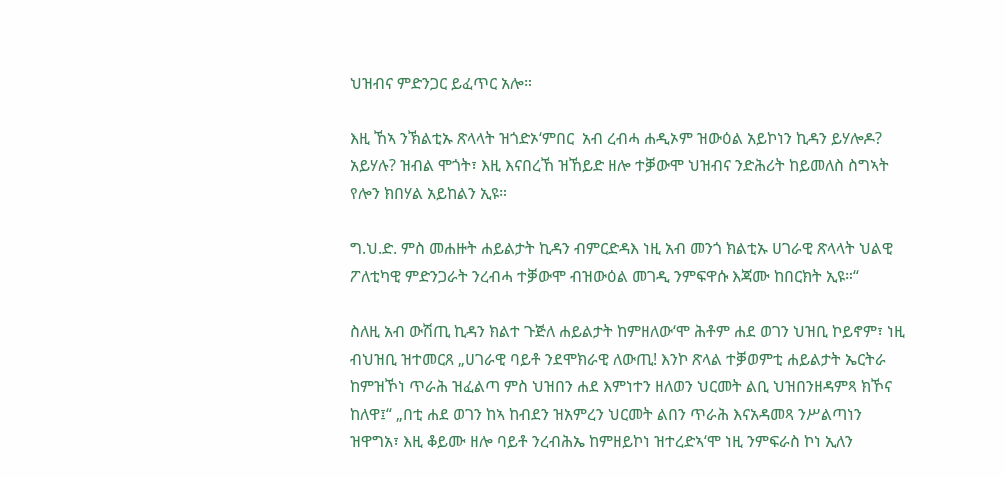ህዝብና ምድንጋር ይፈጥር አሎ።

እዚ ኸኣ ንኽልቲኡ ጽላላት ዝጎድኦ‘ምበር  አብ ረብሓ ሐዲኦም ዝውዕል አይኮነን ኪዳን ይሃሎዶ? አይሃሉ? ዝብል ሞጎት፣ እዚ እናበረኸ ዝኸይድ ዘሎ ተቓውሞ ህዝብና ንድሕሪት ከይመለስ ስግኣት የሎን ክበሃል አይከልን ኢዩ።

ግ.ህ.ድ. ምስ መሐዙት ሐይልታት ኪዳን ብምርድዳእ ነዚ አብ መንጎ ክልቲኡ ሀገራዊ ጽላላት ህልዊ ፖለቲካዊ ምድንጋራት ንረብሓ ተቓውሞ ብዝውዕል መገዲ ንምፍዋሱ እጃሙ ከበርክት ኢዩ።“

ስለዚ አብ ውሽጢ ኪዳን ክልተ ጉጅለ ሐይልታት ከምዘለው‘ሞ ሕቶም ሐደ ወገን ህዝቢ ኮይኖም፣ ነዚ ብህዝቢ ዝተመርጸ „ሀገራዊ ባይቶ ንደሞክራዊ ለውጢ! እንኮ ጽላል ተቓወምቲ ሐይልታት ኤርትራ ከምዝኾነ ጥራሕ ዝፈልጣ ምስ ህዝበን ሐደ እምነተን ዘለወን ህርመት ልቢ ህዝበንዘዳምጻ ክኾና ከለዋ፤“ „በቲ ሐደ ወገን ከኣ ከብደን ዝአምረን ህርመት ልበን ጥራሕ እናአዳመጻ ንሥልጣነን ዝዋግአ፣ እዚ ቆይሙ ዘሎ ባይቶ ንረብሕኤ ከምዘይኮነ ዝተረድኣ‘ሞ ነዚ ንምፍራስ ኮነ ኢለን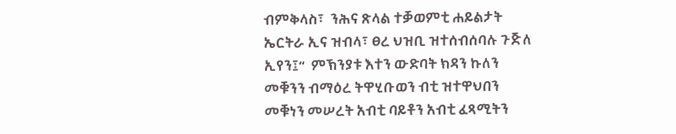ብምቅላስ፣  ንሕና ጽላል ተቓወምቲ ሐይልታት ኤርትራ ኢና ዝብላ፣ ፀረ ህዝቢ ዝተሰብሰባሉ ጉጅለ ኢየን፤“  ምኽንያቱ እተን ውድባት ክዳን ኩለን መቑንን ብማዕረ ትዋሂቡወን ብቲ ዝተዋህበን መቑነን መሠረት አብቲ ባይቶን አብቲ ፈጻሚትን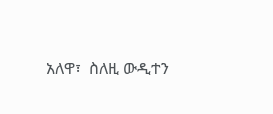አለዋ፣  ስለዚ ውዲተን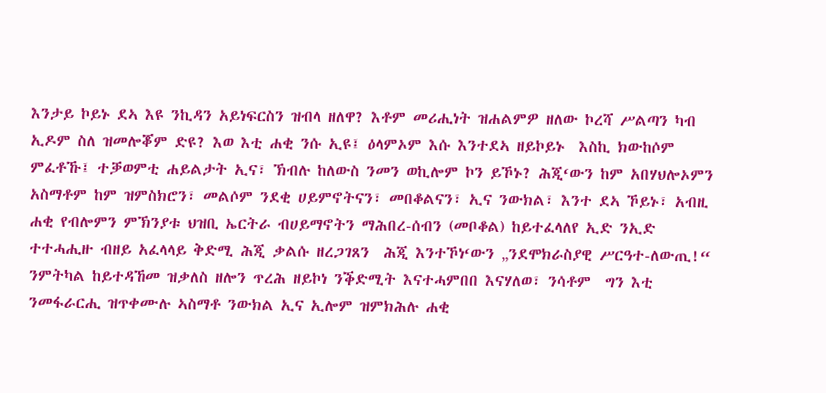እንታይ ኮይኑ ደኣ እዩ ንኪዳን አይነፍርስን ዝብላ ዘለዋ? እቶም መሪሒነት ዝሐልምዎ ዘለው ኮረሻ ሥልጣን ካብ ኢዶም ስለ ዝመሎቖም ድዩ? እወ እቲ ሐቂ ንሱ ኢዩ፤ ዕላምኦም እሱ እንተደኣ ዘይኮይኑ  እስኪ ክውከሶም ምፈቶኹ፤ ተቓወምቲ ሐይልታት ኢና፣ ኽብሉ ከለውስ ንመን ወኪሎም ኮን ይኾኑ? ሕጂ‘ውን ከም አበሃህሎኦምን አስማቶም ከም ዝምስክሮን፣ መልሶም ንደቂ ሀይምኖትናን፣ መበቆልናን፣ ኢና ንውክል፣ እንተ ደኣ ኾይኑ፣ አብዚ ሐቂ የብሎምን ምኽንያቱ ህዝቢ ኤርትራ ብሀይማኖትን ማሕበረ-ሰብን (መቦቆል) ከይተፈላለየ ኢድ ንኢድ ተተሓሒዙ ብዘይ አፈላላይ ቅድሚ ሕጂ ቃልሱ ዘረጋገጸን  ሕጂ እንተኾነ‘ውን „ንደሞክራስያዊ ሥርዓተ-ለውጢ!“ ንምትካል ከይተዳኸመ ዝቃለስ ዘሎን ጥረሕ ዘይኮነ ንቕድሚት እናተሓምበበ እናሃለወ፣ ንሳቶም  ግን እቲ ንመፋራርሒ ዝጥቀሙሉ ኣስማቶ ንውክል ኢና ኢሎም ዝምክሕሉ ሐቂ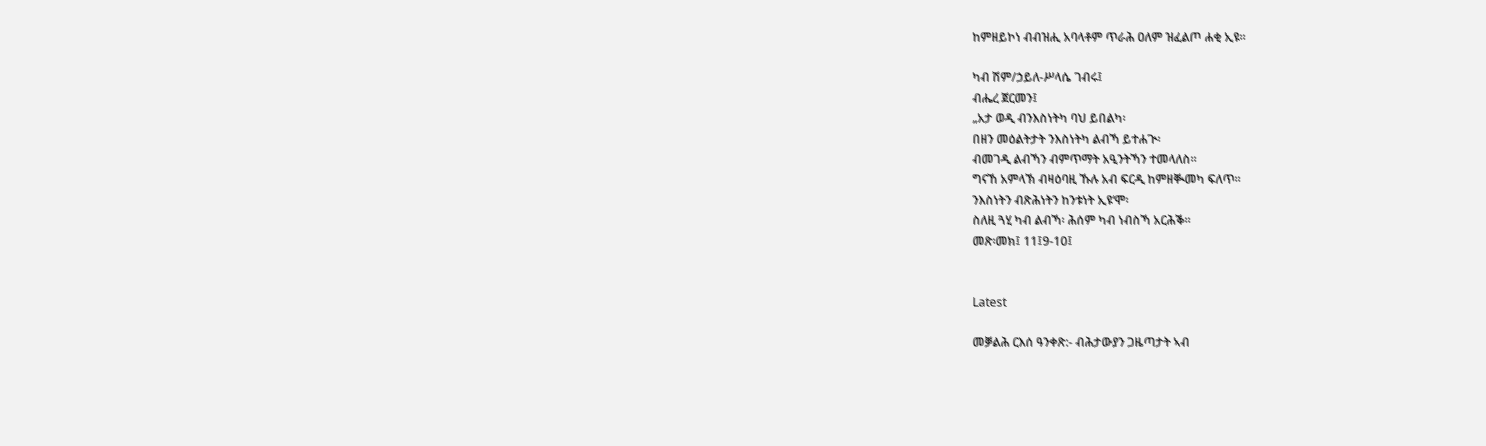ከምዘይኮነ ብብዝሒ አባላቶም ጥራሕ ዐለም ዝፈልጦ ሐቂ ኢዩ።

ካብ ሽም/ኃይለ-ሥላሴ ገብሩ፤
ብሔረ ጀርመን፤
„አታ ወዲ ብንእስነትካ ባህ ይበልካ፡
በዘን መዕልትታት ንእስነትካ ልብኻ ይተሐጒ፡
ብመገዲ ልብኻን ብምጥማት አዒንትኻን ተመላለስ።
ግናኸ አምላኽ ብዛዕባዚ ኹሉ አብ ፍርዲ ከምዘቚመካ ፍለጥ።
ንእስነትን ብጽሕነትን ከንቱነት ኢዩ‘ሞ፡
ስለዚ ጓሂ ካብ ልብኻ፡ ሕሰም ካብ ነብስኻ አርሕቕ።
መጽ፡መክ፤ 11፤9-10፤


Latest

መቓልሕ ርእሰ ዓንቀጽ:- ብሕታውያን ጋዜጣታት ኣብ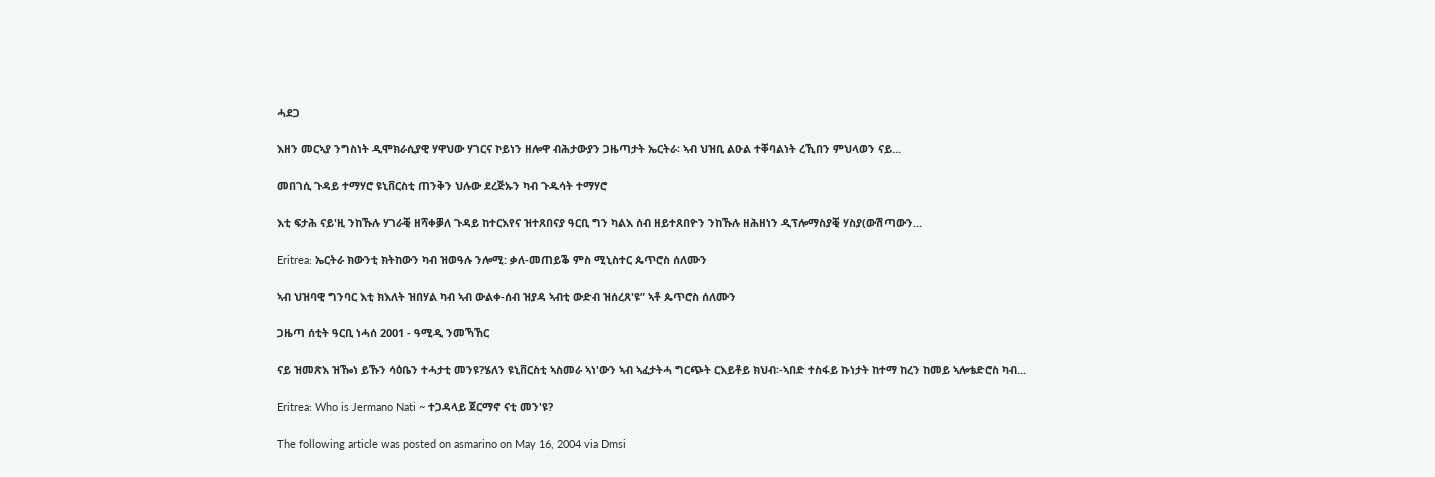ሓደጋ

እዘን መርኣያ ንግስነት ዲሞክራሲያዊ ሃዋህው ሃገርና ኮይነን ዘሎዋ ብሕታውያን ጋዜጣታት ኤርትራ፡ ኣብ ህዝቢ ልዑል ተቐባልነት ረኺበን ምህላወን ናይ...

መበገሲ ጉዳይ ተማሃሮ ዩኒቨርስቲ ጠንቅን ህሉው ደረጅኡን ካብ ጉዱሳት ተማሃሮ

እቲ ፍታሕ ናይ'ዚ ንከኹሉ ሃገራቒ ዘሻቀቓለ ጉዳይ ከተርእየና ዝተጸበናያ ዓርቢ ግን ካልእ ሰብ ዘይተጸበዮን ንከኹሉ ዘሕዘነን ዲፕሎማስያቒ ሃስያ(ውሽጣውን...

Eritrea: ኤርትራ ክውንቲ ክትከውን ካብ ዝወዓሉ ንሎሚ: ቃለ-መጠይቕ ምስ ሚኒስተር ጴጥሮስ ሰለሙን

ኣብ ህዝባዊ ግንባር እቲ ክእለት ዝበሃል ካብ ኣብ ውልቀ-ሰብ ዝያዳ ኣብቲ ውድብ ዝሰረጸ'ዩ” ኣቶ ጴጥሮስ ሰለሙን

ጋዜጣ ሰቲት ዓርቢ ነሓሰ 2001 - ዓሚዲ ንመኻኸር

ናይ ዝመጽእ ዝዀነ ይኹን ሳዕቤን ተሓታቲ መንዩ?ሄለን ዩኒቨርስቲ ኣስመራ ኣነ'ውን ኣብ ኣፈታትሓ ግርጭት ርእይቶይ ክህብ፡-ኣበድ ተስፋይ ኩነታት ከተማ ከረን ከመይ ኣሎቴድሮስ ካብ...

Eritrea: Who is Jermano Nati ~ ተጋዳላይ ጀርማኖ ናቲ መን'ዩ?

The following article was posted on asmarino on May 16, 2004 via Dmsi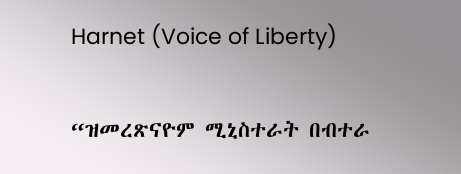Harnet (Voice of Liberty)

“ዝመረጽናዮም ሚኒስተራት በብተራ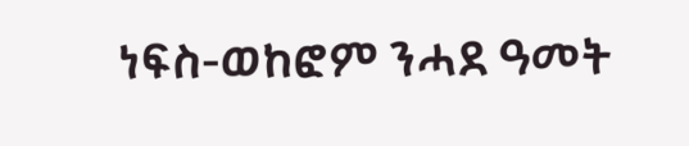ነፍስ-ወከፎም ንሓደ ዓመት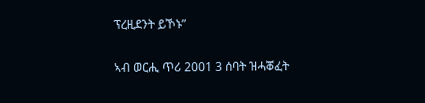ፕረዚደንት ይኾኑ”

ኣብ ወርሒ ጥሪ 2001 3 ሰባት ዝሓቖፈት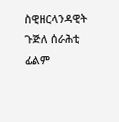ስዊዘርላንዳዊት ጉጅለ ሰራሕቲ ፊልም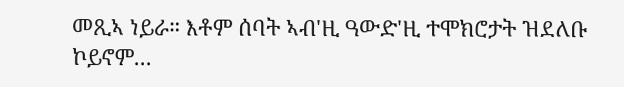መጺኣ ነይራ። እቶም ሰባት ኣብ'ዚ ዓውድ'ዚ ተሞክሮታት ዝደለቡ ኮይኖም...